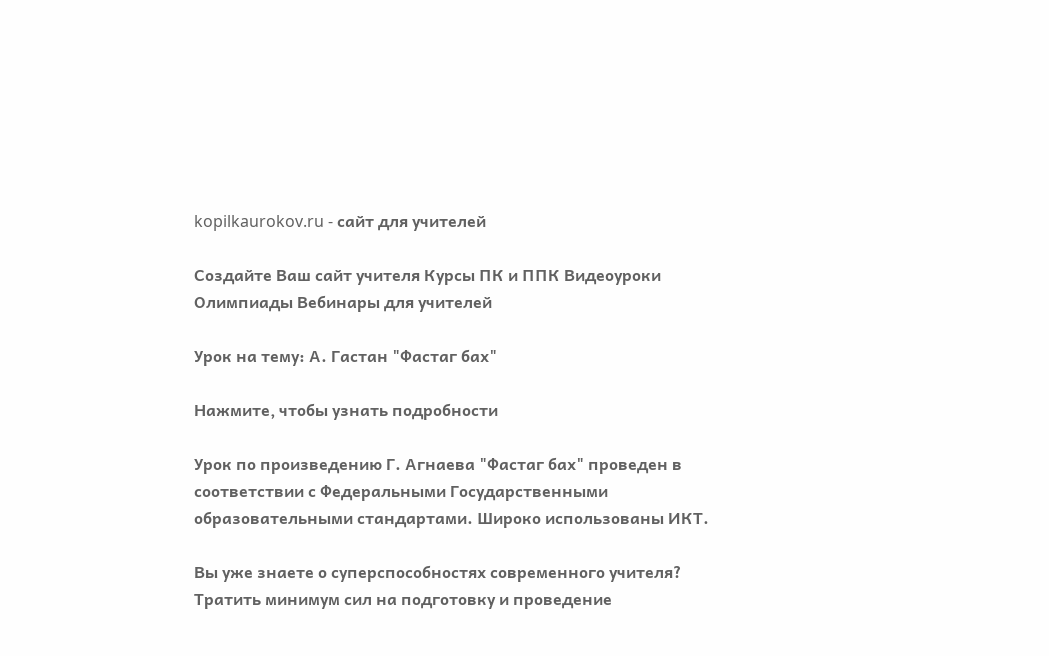kopilkaurokov.ru - сайт для учителей

Создайте Ваш сайт учителя Курсы ПК и ППК Видеоуроки Олимпиады Вебинары для учителей

Урок на тему: А. Гастан "Фастаг бах"

Нажмите, чтобы узнать подробности

Урок по произведению Г. Агнаева "Фастаг бах" проведен в соответствии с Федеральными Государственными образовательными стандартами. Широко использованы ИКТ.

Вы уже знаете о суперспособностях современного учителя?
Тратить минимум сил на подготовку и проведение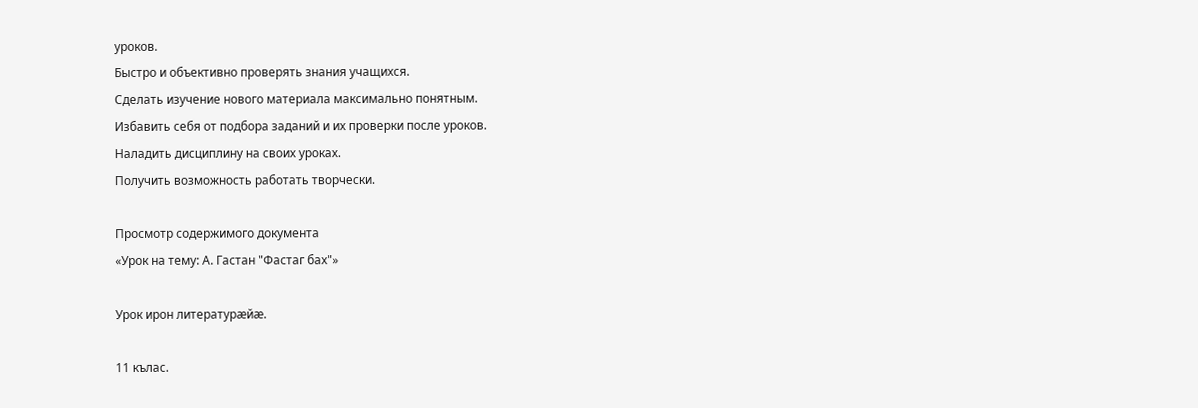уроков.
Быстро и объективно проверять знания учащихся.
Сделать изучение нового материала максимально понятным.
Избавить себя от подбора заданий и их проверки после уроков.
Наладить дисциплину на своих уроках.
Получить возможность работать творчески.

Просмотр содержимого документа
«Урок на тему: А. Гастан "Фастаг бах"»

Урок ирон литературæйæ.

11 кълас.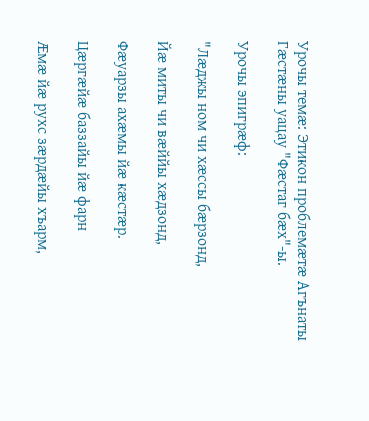Урочы темæ: Этикон проблемæтæ Агънаты Гæстæны уацау "Фæстаг бæх"-ы.

Урочы эпигрæф:

"Лæджы ном чи хæссы бæрзонд,

Йæ миты чи вæййы хæдзонд,

Фæуарзы ахæмы йæ кæстæр.

Цæргæйæ баззайы йæ фарн

Æмæ йæ рухс зæрдæйы хъарм,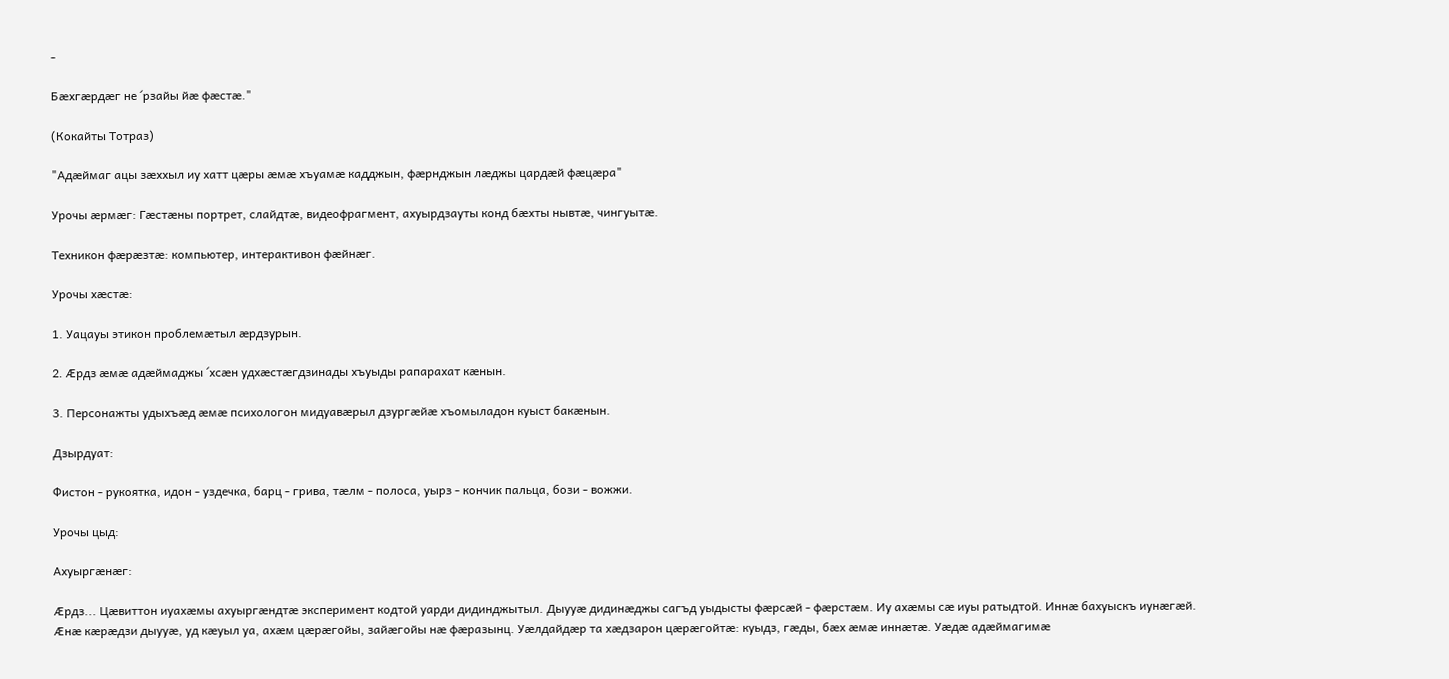-

Бæхгæрдæг не ´рзайы йæ фæстæ."

(Кокайты Тотраз)

"Адæймаг ацы зæххыл иу хатт цæры æмæ хъуамæ кадджын, фæрнджын лæджы цардæй фæцæра"

Урочы æрмæг: Гæстæны портрет, слайдтæ, видеофрагмент, ахуырдзауты конд бæхты нывтæ, чингуытæ.

Техникон фæрæзтæ: компьютер, интерактивон фæйнæг.

Урочы хæстæ:

1. Уацауы этикон проблемæтыл æрдзурын.

2. Æрдз æмæ адæймаджы ´хсæн удхæстæгдзинады хъуыды рапарахат кæнын.

3. Персонажты удыхъæд æмæ психологон мидуавæрыл дзургæйæ хъомыладон куыст бакæнын.

Дзырдуат:

Фистон - рукоятка, идон - уздечка, барц - грива, тæлм - полоса, уырз - кончик пальца, бози - вожжи.

Урочы цыд:

Ахуыргæнæг:

Æрдз... Цæвиттон иуахæмы ахуыргæндтæ эксперимент кодтой уарди дидинджытыл. Дыууæ дидинæджы сагъд уыдысты фæрсæй - фæрстæм. Иу ахæмы сæ иуы ратыдтой. Иннæ бахуыскъ иунæгæй. Æнæ кæрæдзи дыууæ, уд кæуыл уа, ахæм цæрæгойы, зайæгойы нæ фæразынц. Уæлдайдæр та хæдзарон цæрæгойтæ: куыдз, гæды, бæх æмæ иннæтæ. Уæдæ адæймагимæ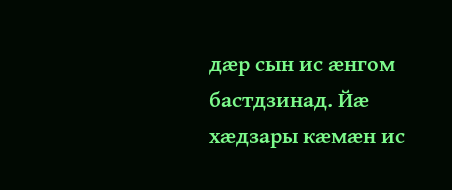дæр сын ис æнгом бастдзинад. Йæ хæдзары кæмæн ис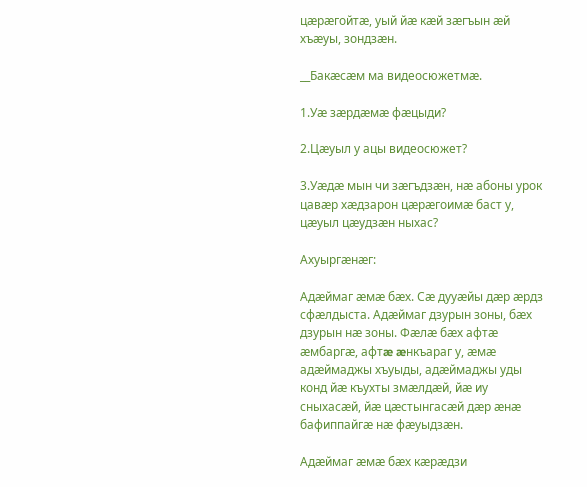цæрæгойтæ, уый йæ кæй зæгъын æй хъæуы, зондзæн.

__Бакæсæм ма видеосюжетмæ.

1.Уæ зæрдæмæ фæцыди?

2.Цæуыл у ацы видеосюжет?

3.Уæдæ мын чи зæгъдзæн, нæ абоны урок цавæр хæдзарон цæрæгоимæ баст у, цæуыл цæудзæн ныхас?

Ахуыргæнæг:

Адæймаг æмæ бæх. Сæ дууæйы дæр æрдз сфæлдыста. Адæймаг дзурын зоны, бæх дзурын нæ зоны. Фæлæ бæх афтæ æмбаргæ, афтæ æнкъараг у, æмæ адæймаджы хъуыды, адæймаджы уды конд йæ къухты змæлдæй, йæ иу сныхасæй, йæ цæстынгасæй дæр æнæ бафиппайгæ нæ фæуыдзæн.

Адæймаг æмæ бæх кæрæдзи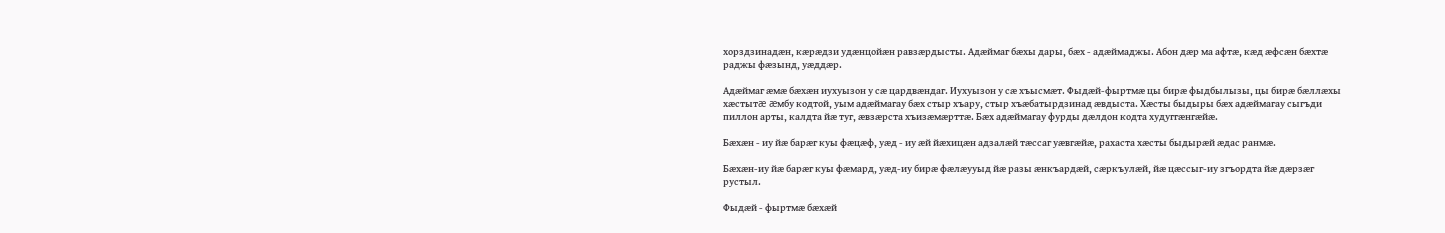хорздзинадæн, кæрæдзи удæнцойæн равзæрдысты. Адæймаг бæхы дары, бæх - адæймаджы. Абон дæр ма афтæ, кæд æфсæн бæхтæ раджы фæзынд, уæддæр.

Адæймаг æмæ бæхæн иухуызон у сæ цардвæндаг. Иухуызон у сæ хъысмæт. Фыдæй-фыртмæ цы бирæ фыдбылызы, цы бирæ бæллæхы хæстытæ æмбу кодтой, уым адæймагау бæх стыр хъару, стыр хъæбатырдзинад æвдыста. Хæсты быдыры бæх адæймагау сыгъди пиллон арты, калдта йæ туг, æвзæрста хъизæмæрттæ. Бæх адæймагау фурды дæлдон кодта худуггæнгæйæ.

Бæхæн - иу йæ барæг куы фæцæф, уæд - иу æй йæхицæн адзалæй тæссаг уæвгæйæ, рахаста хæсты быдырæй æдас ранмæ.

Бæхæн-иу йæ барæг куы фæмард, уæд-иу бирæ фæлæууыд йæ разы æнкъардæй, сæркъулæй, йæ цæссыг-иу згъордта йæ дæрзæг рустыл.

Фыдæй - фыртмæ бæхæй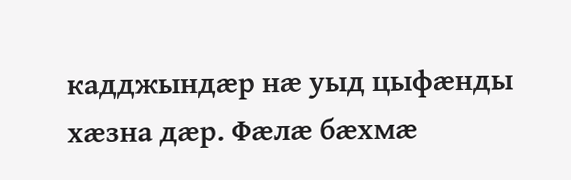кадджындæр нæ уыд цыфæнды хæзна дæр. Фæлæ бæхмæ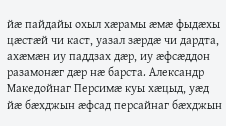йæ пайдайы охыл хæрамы æмæ фыдæхы цæстæй чи каст, уазал зæрдæ чи дардта, ахæмæн иу паддзах дæр, иу æфсæддон разамонæг дæр нæ барста. Александр Македойнаг Персимæ куы хæцыд, уæд йæ бæхджын æфсад персайнаг бæхджын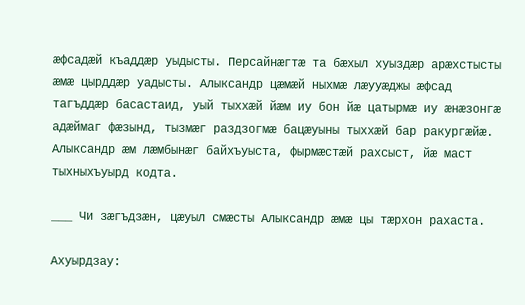æфсадæй къаддæр уыдысты. Персайнæгтæ та бæхыл хуыздæр арæхстысты æмæ цырддæр уадысты. Алыксандр цæмæй ныхмæ лæууæджы æфсад тагъддæр басастаид, уый тыххæй йæм иу бон йæ цатырмæ иу æнæзонгæ адæймаг фæзынд, тызмæг раздзогмæ бацæуыны тыххæй бар ракургæйæ. Алыксандр æм лæмбынæг байхъуыста, фырмæстæй рахсыст, йæ маст тыхныхъуырд кодта.

___ Чи зæгъдзæн, цæуыл смæсты Алыксандр æмæ цы тæрхон рахаста.

Ахуырдзау: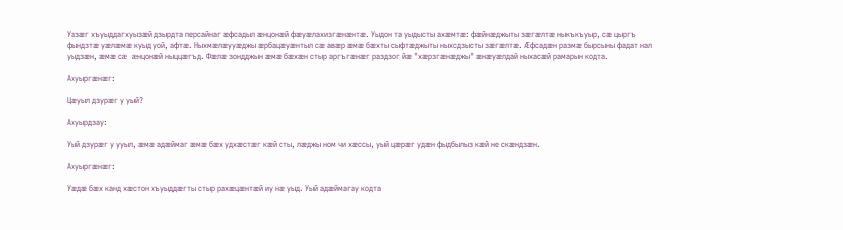Уазæг хъуыддагхуызæй дзырдта персайнаг æфсадыл æнцонæй фæуæлахизгæнæнтæ. Уыдон та уыдысты ахæмтæ: фæйнæджыты зæгæлтæ ныкъкъуыр, сæ цыргъ фындзтæ уæлæмæ куыд уой, афтæ. Ныхмæлæууæджы æрбацæуæнтыл сæ авæр æмæ бæхты сыфтæджыты ныхсдзысты зæгæлтæ. Æфсадæн размæ бырсыны фадат нал уыдзæн, æмæ сæ æнцонæй ныццæгъд. Фæлæ зондджын æмæ бæхæн стыр аргъгæнæг раздзог йæ "хæрзгæнæджы" æнæуæлдай ныхасæй рамарын кодта.

Ахуыргæнæг:

Цæуыл дзурæг у уый?

Ахуырдзау:

Уый дзурæг у ууыл, æмæ адæймаг æмæ бæх удхæстæг кæй сты, лæджы ном чи хæссы, уый цæрæг удæн фыдбылыз кæй не скæндзæн.

Ахуыргæнæг:

Уæдæ бæх канд хæстон хъуыддæгты стыр рахæцæнтæй иу нæ уыд. Уый адæймагау кодта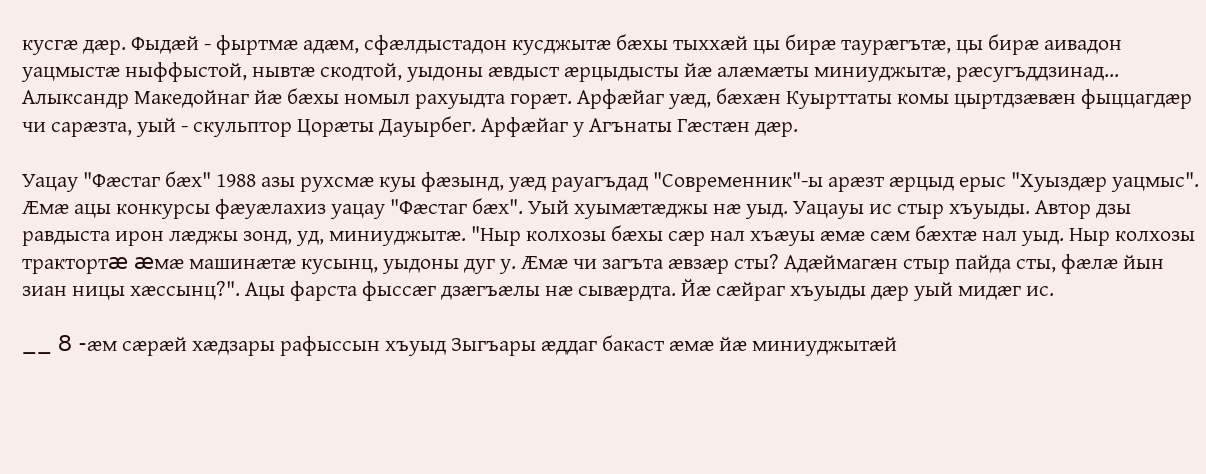кусгæ дæр. Фыдæй - фыртмæ адæм, сфæлдыстадон кусджытæ бæхы тыххæй цы бирæ таурæгътæ, цы бирæ аивадон уацмыстæ ныффыстой, нывтæ скодтой, уыдоны æвдыст æрцыдысты йæ алæмæты миниуджытæ, рæсугъддзинад... Алыксандр Македойнаг йæ бæхы номыл рахуыдта горæт. Арфæйаг уæд, бæхæн Куырттаты комы цыртдзæвæн фыццагдæр чи сарæзта, уый - скульптор Цорæты Дауырбег. Арфæйаг у Агънаты Гæстæн дæр.

Уацау "Фæстаг бæх" 1988 азы рухсмæ куы фæзынд, уæд рауагъдад "Современник"-ы арæзт æрцыд ерыс "Хуыздæр уацмыс". Æмæ ацы конкурсы фæуæлахиз уацау "Фæстаг бæх". Уый хуымæтæджы нæ уыд. Уацауы ис стыр хъуыды. Автор дзы равдыста ирон лæджы зонд, уд, миниуджытæ. "Ныр колхозы бæхы сæр нал хъæуы æмæ сæм бæхтæ нал уыд. Ныр колхозы трактортæ æмæ машинæтæ кусынц, уыдоны дуг у. Æмæ чи загъта æвзæр сты? Адæймагæн стыр пайда сты, фæлæ йын зиан ницы хæссынц?". Ацы фарста фыссæг дзæгъæлы нæ сывæрдта. Йæ сæйраг хъуыды дæр уый мидæг ис.

__ 8 -æм сæрæй хæдзары рафыссын хъуыд Зыгъары æддаг бакаст æмæ йæ миниуджытæй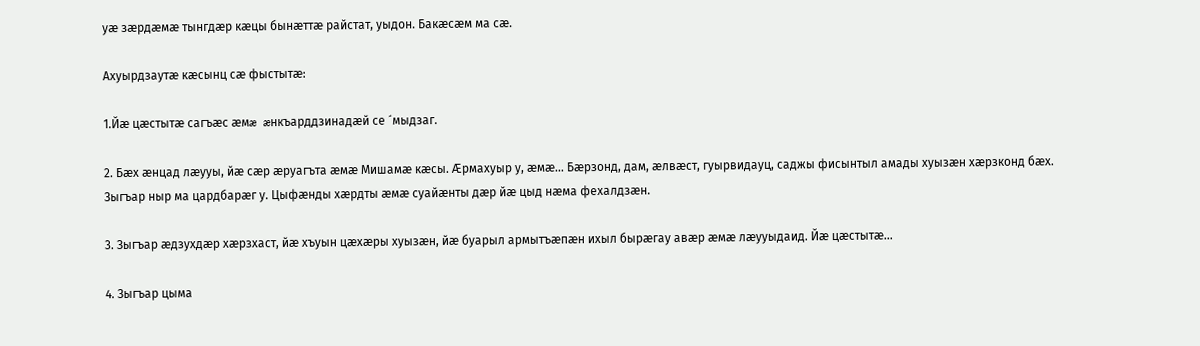уæ зæрдæмæ тынгдæр кæцы бынæттæ райстат, уыдон. Бакæсæм ма сæ.

Ахуырдзаутæ кæсынц сæ фыстытæ:

1.Йæ цæстытæ сагъæс æмæ æнкъарддзинадæй се ´мыдзаг.

2. Бæх æнцад лæууы, йæ сæр æруагъта æмæ Мишамæ кæсы. Æрмахуыр у, æмæ... Бæрзонд, дам, æлвæст, гуырвидауц, саджы фисынтыл амады хуызæн хæрзконд бæх. Зыгъар ныр ма цардбарæг у. Цыфæнды хæрдты æмæ суайæнты дæр йæ цыд нæма фехалдзæн.

3. Зыгъар æдзухдæр хæрзхаст, йæ хъуын цæхæры хуызæн, йæ буарыл армытъæпæн ихыл бырæгау авæр æмæ лæууыдаид. Йæ цæстытæ...

4. Зыгъар цыма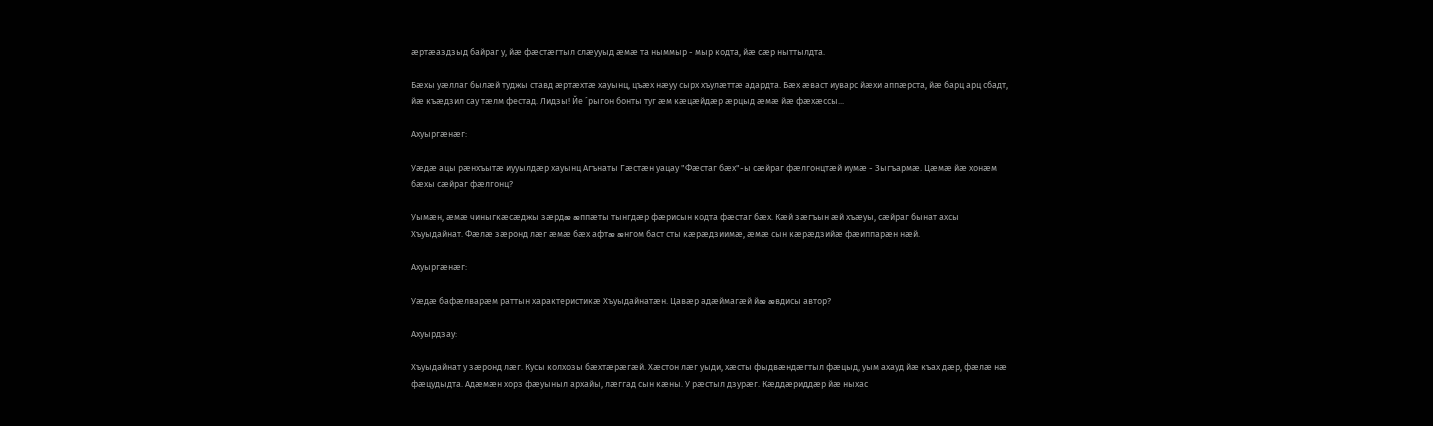æртæаздзыд байраг у, йæ фæстæгтыл слæууыд æмæ та ныммыр - мыр кодта, йæ сæр ныттылдта.

Бæхы уæллаг былæй туджы ставд æртæхтæ хауынц, цъæх нæуу сырх хъулæттæ адардта. Бæх æваст иуварс йæхи аппæрста, йæ барц арц сбадт, йæ къæдзил сау тæлм фестад. Лидзы! Йе ´рыгон бонты туг æм кæцæйдæр æрцыд æмæ йæ фæхæссы...

Ахуыргæнæг:

Уæдæ ацы рæнхъытæ иууылдæр хауынц Агънаты Гæстæн уацау "Фæстаг бæх"-ы сæйраг фæлгонцтæй иумæ - Зыгъармæ. Цæмæ йæ хонæм бæхы сæйраг фæлгонц?

Уымæн, æмæ чиныгкæсæджы зæрдæ æппæты тынгдæр фæрисын кодта фæстаг бæх. Кæй зæгъын æй хъæуы, сæйраг бынат ахсы Хъуыдайнат. Фæлæ зæронд лæг æмæ бæх афтæ æнгом баст сты кæрæдзиимæ, æмæ сын кæрæдзийæ фæиппарæн нæй.

Ахуыргæнæг:

Уæдæ бафæлварæм раттын характеристикæ Хъуыдайнатæн. Цавæр адæймагæй йæ æвдисы автор?

Ахуырдзау:

Хъуыдайнат у зæронд лæг. Кусы колхозы бæхтæрæгæй. Хæстон лæг уыди, хæсты фыдвæндæгтыл фæцыд, уым ахауд йæ къах дæр, фæлæ нæ фæцудыдта. Адæмæн хорз фæуыныл архайы, лæггад сын кæны. У рæстыл дзурæг. Кæддæриддæр йæ ныхас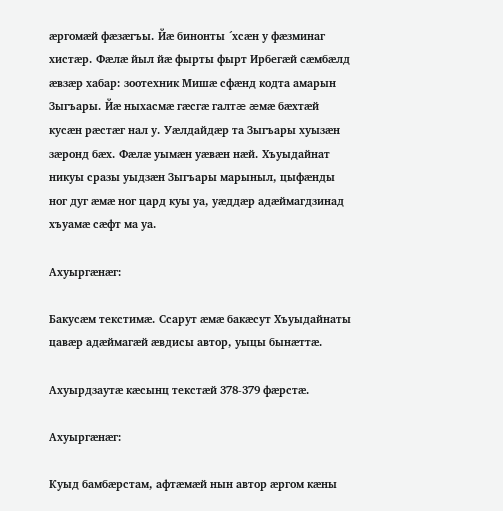æргомæй фæзæгъы. Йæ бинонты ´хсæн у фæзминаг хистæр. Фæлæ йыл йæ фырты фырт Ирбегæй сæмбæлд æвзæр хабар: зоотехник Мишæ сфæнд кодта амарын Зыгъары. Йæ ныхасмæ гæсгæ галтæ æмæ бæхтæй кусæн рæстæг нал у. Уæлдайдæр та Зыгъары хуызæн зæронд бæх. Фæлæ уымæн уæвæн нæй. Хъуыдайнат никуы сразы уыдзæн Зыгъары марыныл, цыфæнды ног дуг æмæ ног цард куы уа, уæддæр адæймагдзинад хъуамæ сæфт ма уа.

Ахуыргæнæг:

Бакусæм текстимæ. Ссарут æмæ бакæсут Хъуыдайнаты цавæр адæймагæй æвдисы автор, уыцы бынæттæ.

Ахуырдзаутæ кæсынц текстæй 378-379 фæрстæ.

Ахуыргæнæг:

Куыд бамбæрстам, афтæмæй нын автор æргом кæны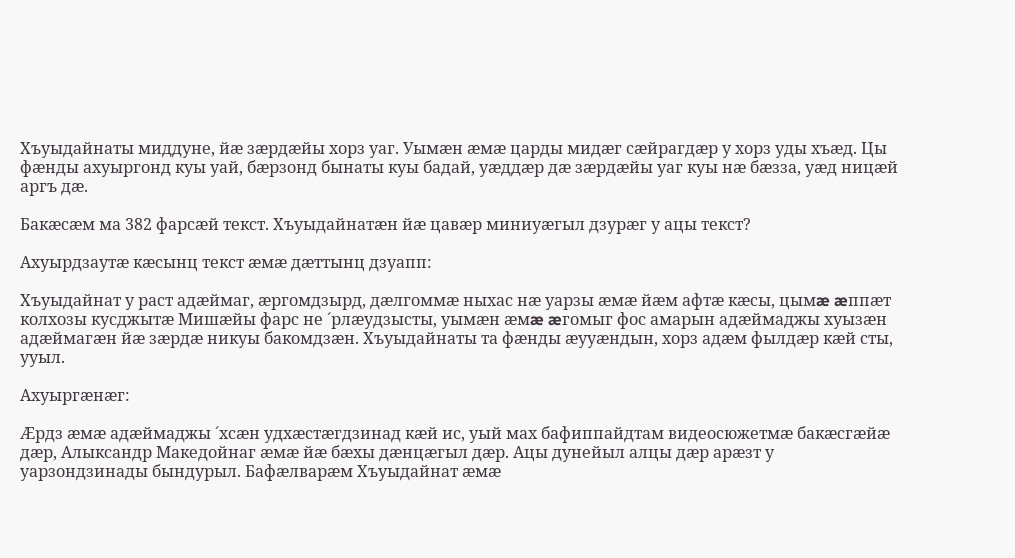Хъуыдайнаты миддуне, йæ зæрдæйы хорз уаг. Уымæн æмæ царды мидæг сæйрагдæр у хорз уды хъæд. Цы фæнды ахуыргонд куы уай, бæрзонд бынаты куы бадай, уæддæр дæ зæрдæйы уаг куы нæ бæзза, уæд ницæй аргъ дæ.

Бакæсæм ма 382 фарсæй текст. Хъуыдайнатæн йæ цавæр миниуæгыл дзурæг у ацы текст?

Ахуырдзаутæ кæсынц текст æмæ дæттынц дзуапп:

Хъуыдайнат у раст адæймаг, æргомдзырд, дæлгоммæ ныхас нæ уарзы æмæ йæм афтæ кæсы, цымæ æппæт колхозы кусджытæ Мишæйы фарс не ´рлæудзысты, уымæн æмæ æгомыг фос амарын адæймаджы хуызæн адæймагæн йæ зæрдæ никуы бакомдзæн. Хъуыдайнаты та фæнды æууæндын, хорз адæм фылдæр кæй сты, ууыл.

Ахуыргæнæг:

Æрдз æмæ адæймаджы ´хсæн удхæстæгдзинад кæй ис, уый мах бафиппайдтам видеосюжетмæ бакæсгæйæ дæр, Алыксандр Македойнаг æмæ йæ бæхы дæнцæгыл дæр. Ацы дунейыл алцы дæр арæзт у уарзондзинады бындурыл. Бафæлварæм Хъуыдайнат æмæ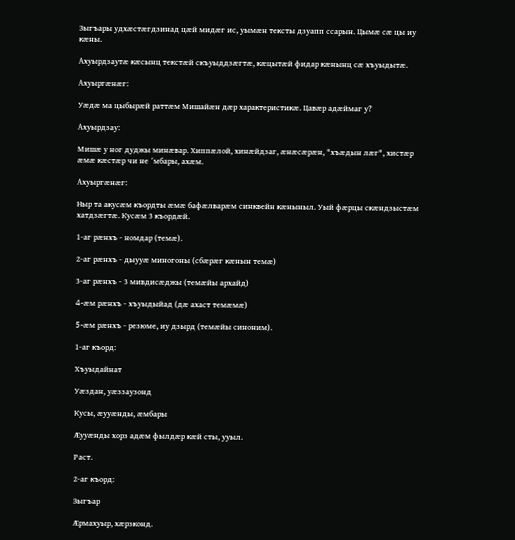Зыгъары удхæстæгдзинад цæй мидæг ис, уымæн тексты дзуапп ссарын. Цымæ сæ цы иу кæны.

Ахуырдзаутæ кæсынц текстæй скъуыддзæгтæ, кæцытæй фидар кæнынц сæ хъуыдытæ.

Ахуыргæнæг:

Уæдæ ма цыбырæй раттæм Мишайæн дæр характеристикæ. Цавæр адæймаг у?

Ахуырдзау:

Мишæ у ног дуджы минæвар. Хиппæлой, хинæйдзаг, æнæсæрæн, "хъæдын лæг", хистæр æмæ кæстæр чи не ´мбары, ахæм.

Ахуыргæнæг:

Ныр та акусæм къордты æмæ бафæлварæм синквейн кæныныл. Уый фæрцы скæндзыстæм хатдзæгтæ. Кусæм 3 къордæй.

1-аг рæнхъ - номдар (темæ).

2-аг рæнхъ - дыууæ миногоны (сбæрæг кæнын темæ)

3-аг рæнхъ - 3 мивдисæджы (темæйы архайд)

4-æм рæнхъ - хъуыдыйад (дæ ахаст темæмæ)

5-æм рæнхъ - резюме, иу дзырд (темæйы синоним).

1-аг къорд:

Хъуыдайнат

Уæздан, уæззаузонд

Кусы, æууæнды, æмбары

Æууæнды хорз адæм фылдæр кæй сты, ууыл.

Раст.

2-аг къорд:

Зыгъар

Æрмахуыр, хæрзконд.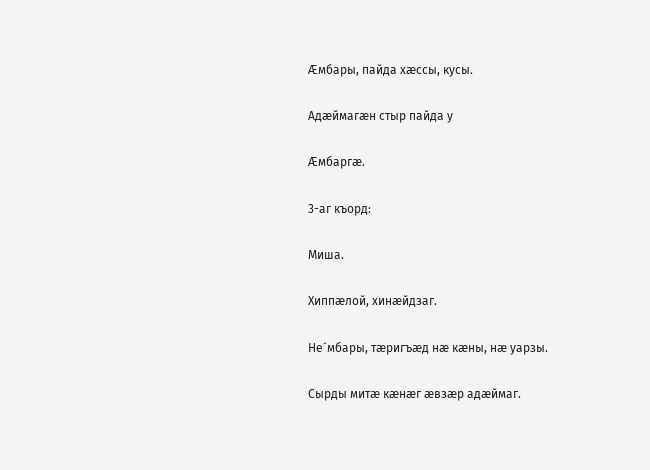Æмбары, пайда хæссы, кусы.

Адæймагæн стыр пайда у

Æмбаргæ.

3-аг къорд:

Миша.

Хиппæлой, хинæйдзаг.

Не´мбары, тæригъæд нæ кæны, нæ уарзы.

Сырды митæ кæнæг æвзæр адæймаг.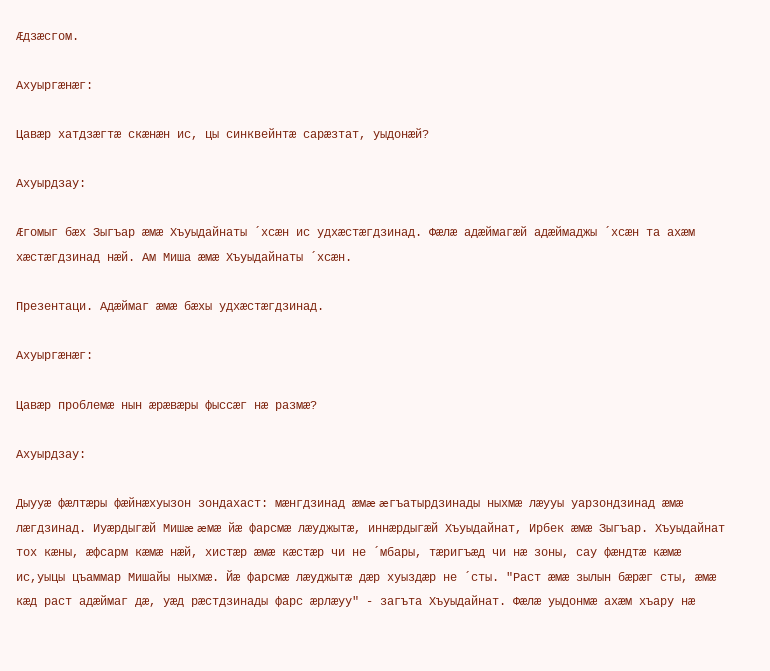Æдзæсгом.

Ахуыргæнæг:

Цавæр хатдзæгтæ скæнæн ис, цы синквейнтæ сарæзтат, уыдонæй?

Ахуырдзау:

Æгомыг бæх Зыгъар æмæ Хъуыдайнаты ´хсæн ис удхæстæгдзинад. Фæлæ адæймагæй адæймаджы ´хсæн та ахæм хæстæгдзинад нæй. Ам Миша æмæ Хъуыдайнаты ´хсæн.

Презентаци. Адæймаг æмæ бæхы удхæстæгдзинад.

Ахуыргæнæг:

Цавæр проблемæ нын æрæвæры фыссæг нæ размæ?

Ахуырдзау:

Дыууæ фæлтæры фæйнæхуызон зондахаст: мæнгдзинад æмæ æгъатырдзинады ныхмæ лæууы уарзондзинад æмæ лæгдзинад. Иуæрдыгæй Мишæ æмæ йæ фарсмæ лæуджытæ, иннæрдыгæй Хъуыдайнат, Ирбек æмæ Зыгъар. Хъуыдайнат тох кæны, æфсарм кæмæ нæй, хистæр æмæ кæстæр чи не ´мбары, тæригъæд чи нæ зоны, сау фæндтæ кæмæ ис,уыцы цъаммар Мишайы ныхмæ. Йæ фарсмæ лæуджытæ дæр хуыздæр не ´сты. "Раст æмæ зылын бæрæг сты, æмæ кæд раст адæймаг дæ, уæд рæстдзинады фарс æрлæуу" - загъта Хъуыдайнат. Фæлæ уыдонмæ ахæм хъару нæ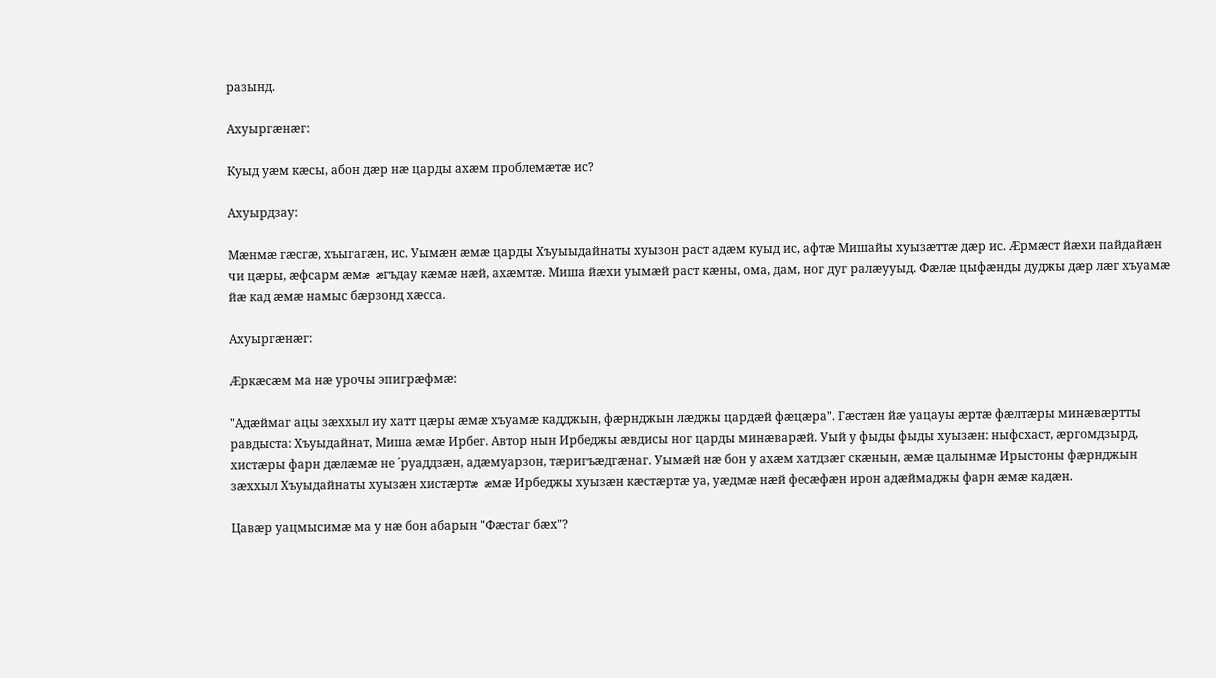разынд.

Ахуыргæнæг:

Куыд уæм кæсы, абон дæр нæ царды ахæм проблемæтæ ис?

Ахуырдзау:

Мæнмæ гæсгæ, хъыгагæн, ис. Уымæн æмæ царды Хъуыыдайнаты хуызон раст адæм куыд ис, афтæ Мишайы хуызæттæ дæр ис. Æрмæст йæхи пайдайæн чи цæры, æфсарм æмæ æгъдау кæмæ нæй, ахæмтæ. Миша йæхи уымæй раст кæны, ома, дам, ног дуг ралæууыд. Фæлæ цыфæнды дуджы дæр лæг хъуамæ йæ кад æмæ намыс бæрзонд хæсса.

Ахуыргæнæг:

Æркæсæм ма нæ урочы эпигрæфмæ:

"Адæймаг ацы зæххыл иу хатт цæры æмæ хъуамæ кадджын, фæрнджын лæджы цардæй фæцæра". Гæстæн йæ уацауы æртæ фæлтæры минæвæртты равдыста: Хъуыдайнат, Миша æмæ Ирбег. Автор нын Ирбеджы æвдисы ног царды минæварæй. Уый у фыды фыды хуызæн: ныфсхаст, æргомдзырд, хистæры фарн дæлæмæ не ´руаддзæн, адæмуарзон, тæригъæдгæнаг. Уымæй нæ бон у ахæм хатдзæг скæнын, æмæ цалынмæ Ирыстоны фæрнджын зæххыл Хъуыдайнаты хуызæн хистæртæ æмæ Ирбеджы хуызæн кæстæртæ уа, уæдмæ нæй фесæфæн ирон адæймаджы фарн æмæ кадæн.

Цавæр уацмысимæ ма у нæ бон абарын "Фæстаг бæх"?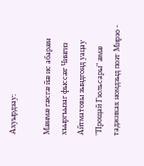Ахуырдзау:

Мæнмæ гæсгæ йæ ис абарæн хъыргъызаг фыссæг Чингиз Айтматовы зындгонд уацау "Прощай Гюльсары" æмæ таджикак номдзыд поэт Мирзо -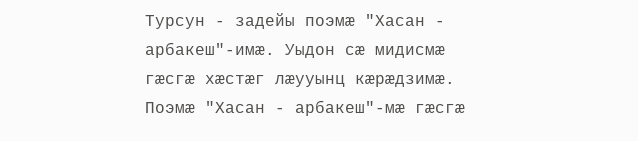Турсун - задейы поэмæ "Хасан - арбакеш"-имæ. Уыдон сæ мидисмæ гæсгæ хæстæг лæууынц кæрæдзимæ. Поэмæ "Хасан - арбакеш"-мæ гæсгæ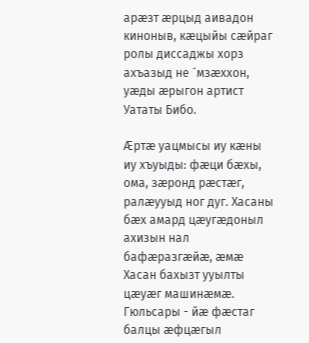арæзт æрцыд аивадон киноныв, кæцыйы сæйраг ролы диссаджы хорз ахъазыд не ´мзæххон, уæды æрыгон артист Уататы Бибо.

Æртæ уацмысы иу кæны иу хъуыды: фæци бæхы, ома, зæронд рæстæг, ралæууыд ног дуг. Хасаны бæх амард цæугæдоныл ахизын нал бафæразгæйæ, æмæ Хасан бахызт ууылты цæуæг машинæмæ. Гюльсары - йæ фæстаг балцы æфцæгыл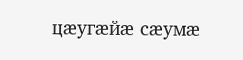цæугæйæ сæумæ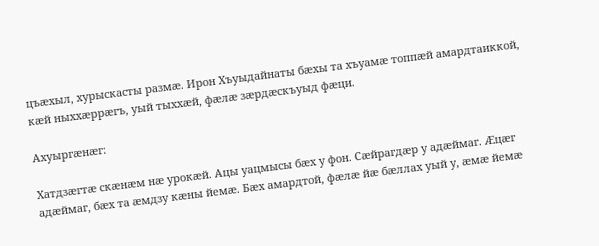цъæхыл, хурыскасты размæ. Ирон Хъуыдайнаты бæхы та хъуамæ топпæй амардтаиккой, кæй ныххæррæгъ, уый тыххæй, фæлæ зæрдæскъуыд фæци.

Ахуыргæнæг:

Хатдзæгтæ скæнæм нæ урокæй. Ацы уацмысы бæх у фон. Сæйрагдæр у адæймаг. Æцæг адæймаг, бæх та æмдзу кæны йемæ. Бæх амардтой, фæлæ йæ бæллах уый у, æмæ йемæ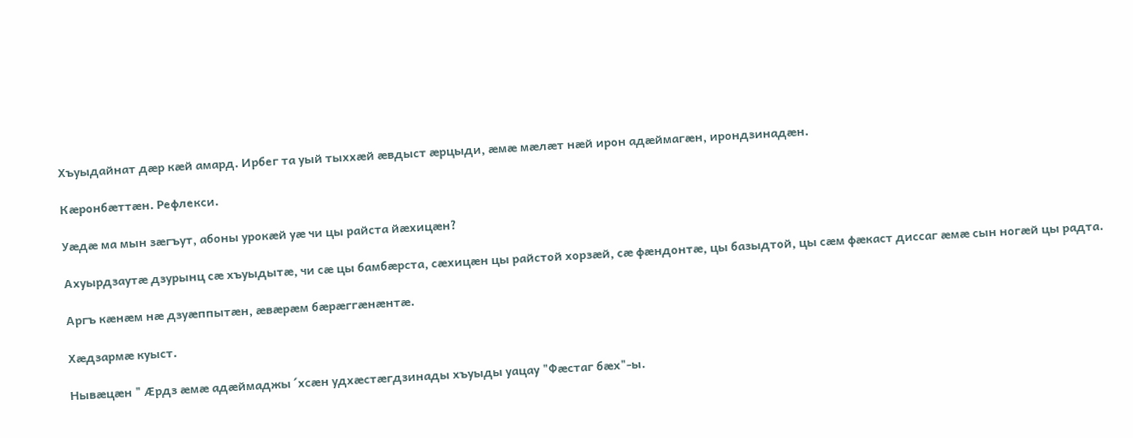Хъуыдайнат дæр кæй амард. Ирбег та уый тыххæй æвдыст æрцыди, æмæ мæлæт нæй ирон адæймагæн, ирондзинадæн.

Кæронбæттæн. Рефлекси.

Уæдæ ма мын зæгъут, абоны урокæй уæ чи цы райста йæхицæн?

Ахуырдзаутæ дзурынц сæ хъуыдытæ, чи сæ цы бамбæрста, сæхицæн цы райстой хорзæй, сæ фæндонтæ, цы базыдтой, цы сæм фæкаст диссаг æмæ сын ногæй цы радта.

Аргъ кæнæм нæ дзуæппытæн, æвæрæм бæрæггæнæнтæ.

Хæдзармæ куыст.

Нывæцæн " Æрдз æмæ адæймаджы ´хсæн удхæстæгдзинады хъуыды уацау "Фæстаг бæх"-ы.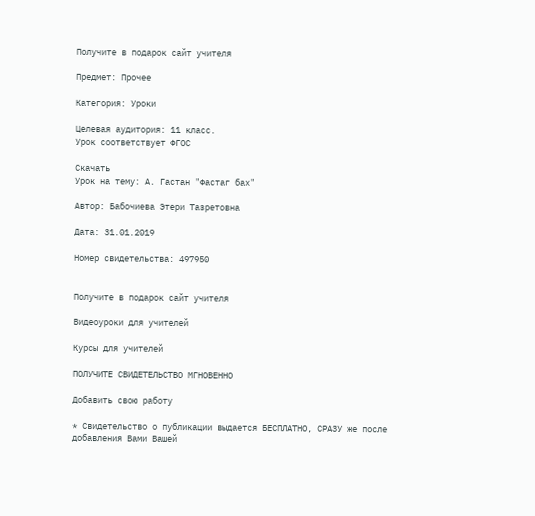Получите в подарок сайт учителя

Предмет: Прочее

Категория: Уроки

Целевая аудитория: 11 класс.
Урок соответствует ФГОС

Скачать
Урок на тему: А. Гастан "Фастаг бах"

Автор: Бабочиева Этери Тазретовна

Дата: 31.01.2019

Номер свидетельства: 497950


Получите в подарок сайт учителя

Видеоуроки для учителей

Курсы для учителей

ПОЛУЧИТЕ СВИДЕТЕЛЬСТВО МГНОВЕННО

Добавить свою работу

* Свидетельство о публикации выдается БЕСПЛАТНО, СРАЗУ же после добавления Вами Вашей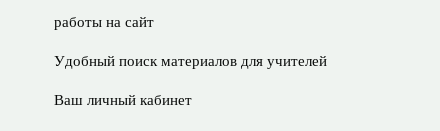работы на сайт

Удобный поиск материалов для учителей

Ваш личный кабинет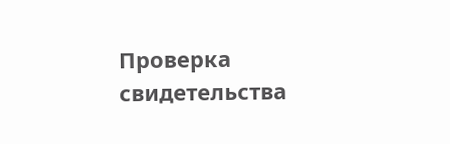Проверка свидетельства